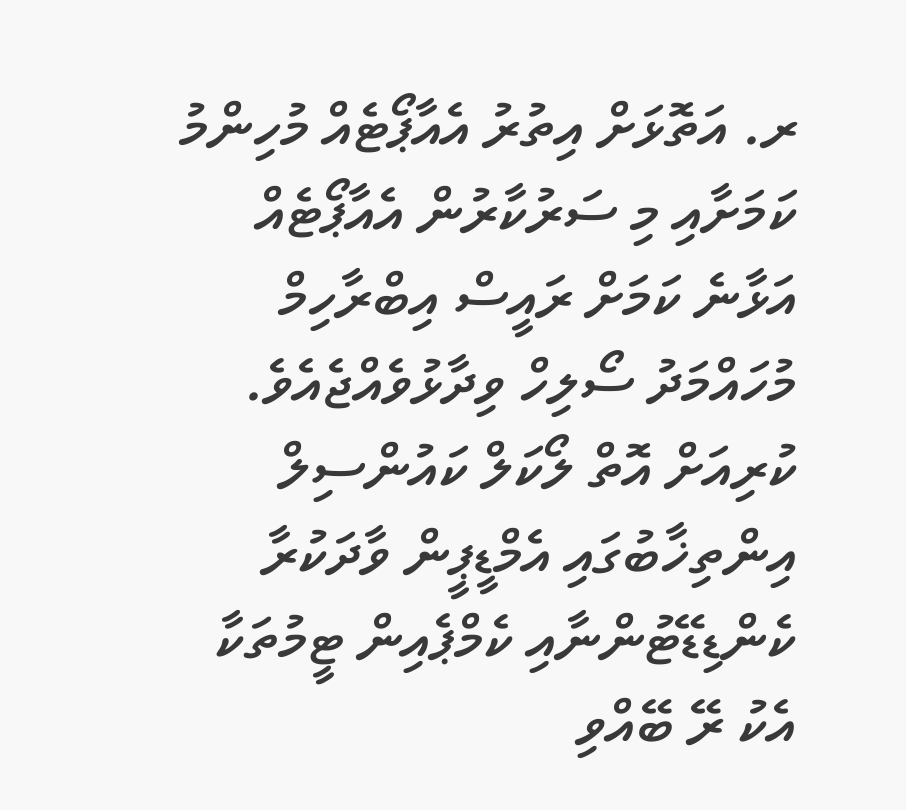ރ. އަތޮޅަށް އިތުރު އެއާޕޯޓެއް މުހިންމު ކަމަށާއި މި ސަރުކާރުން އެއާޕޯޓެއް އަޅާނެ ކަމަށް ރައީސް އިބްރާހިމް މުހައްމަދު ސޯލިހް ވިދާޅުވެއްޖެއެވެ.
ކުރިއަށް އޮތް ލޯކަލް ކައުންސިލް އިންތިޚާބުގައި އެމްޑީޕީން ވާދަކުރާ ކެންޑިޑޭޓުންނާއި ކެމްޕެއިން ޓީމުތަކާ އެކު ރޭ ބޭއްވި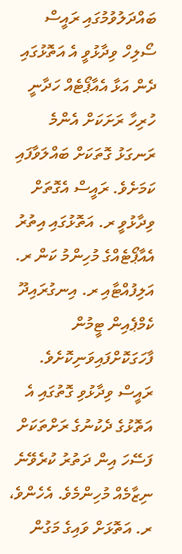ބައްދަލުވުމުގައި ރައީސް ސޯލިހް ވިދާޅުވީ އެ އަތޮޅުގައި ދެން އަޅާ އެއާޕޯޓެއް ހަދާނީ ހުރިހާ ރަށަކަށް އެންމެ ރަނގަޅު ގޮތަކަށް ބައްލަވާފައި ކަމަށެވެ. ރައީސް އެގޮތަށް ވިދާޅުވީ ރ. އަތޮޅުގައި އިތުރު އެއާޕޯޓެއްގެ މުހިންމު ކަން ރ. އަލިފުއްޓާއި ރ. އިނގުރައިދޫ ކެމްޕެއިން ޓީމުން ފާހަގަކޮށްފައިވަނިކޮށެވެ.
ރައީސް ވިދާޅުވި ގޮތުގައި އެ އަތޮޅުގެ ދެކުނުގެ ރަށްތަކަށް ފަސޭހަ އިން ދަތުރު ކުރެވޭނެ ނިޒާމެއް މުހިންމެވެ. އެހެންވެ، ރ. އަތޮޅަށް ވައިގެ މަގުން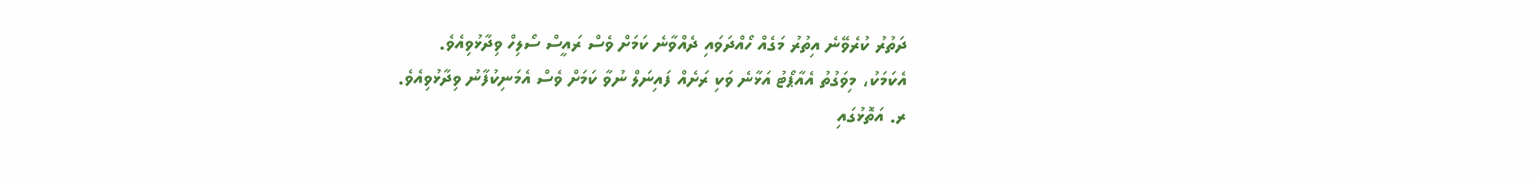ދަތުރު ކުރެވޭނެ އިތުރު މަގެއް ހޯއްދަވައި ދެއްވާނެ ކަމަށް ވެސް ރައީސް ސޯލިހް ވިދާޅުވިއެވެ.
އެކަމަކު، މިވަގުތު އެއާޕޯޓު އަޅާނެ ވަކި ރަށެއް ފައިނަލް ނުވާ ކަމަށް ވެސް އެމަނިކުފާނު ވިދާޅުވިއެވެ.
ރ. އަތޮޅުގައި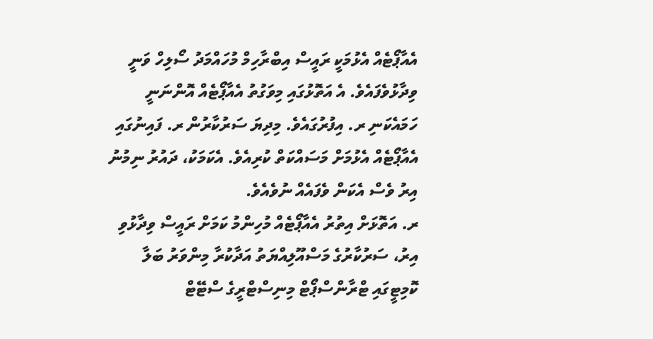އެއާޕޯޓެއް އެޅުމަކީ ރައީސް އިބްރާހިމް މުހައްމަދު ސޯލިހް ވަނީ ވިދާޅުވެފައެވެ. އެ އަތޮޅުގައި މިވަގުތު އެއާޕޯޓެއް އޮންނަނީ ހަމައެކަނި ރ. އިފުރުގައެވެ. މިދިޔަ ސަރުކާރުން ރ. ފައިނުގައި އެއާޕޯޓެއް އެޅުމަށް މަސައްކަތް ކުރިއެވެ. އެކަމަކު، ދައުރު ނިމުނު އިރު ވެސް އެކަން ވެފައެއް ނުވެއެވެ.
ރ. އަތޮޅަށް އިތުރު އެއާޕޯޓެއް މުހިންމު ކަމަށް ރައީސް ވިދާޅުވި އިރު، ސަރުކާރުގެ މަސްއޫލިއްޔަތު އަދާކުރާ މިންވަރު ބަލާ ކޮމިޓީގައި ޓްރާންސްޕޯޓް މިނިސްޓްރީގެ ސްޓޭޓް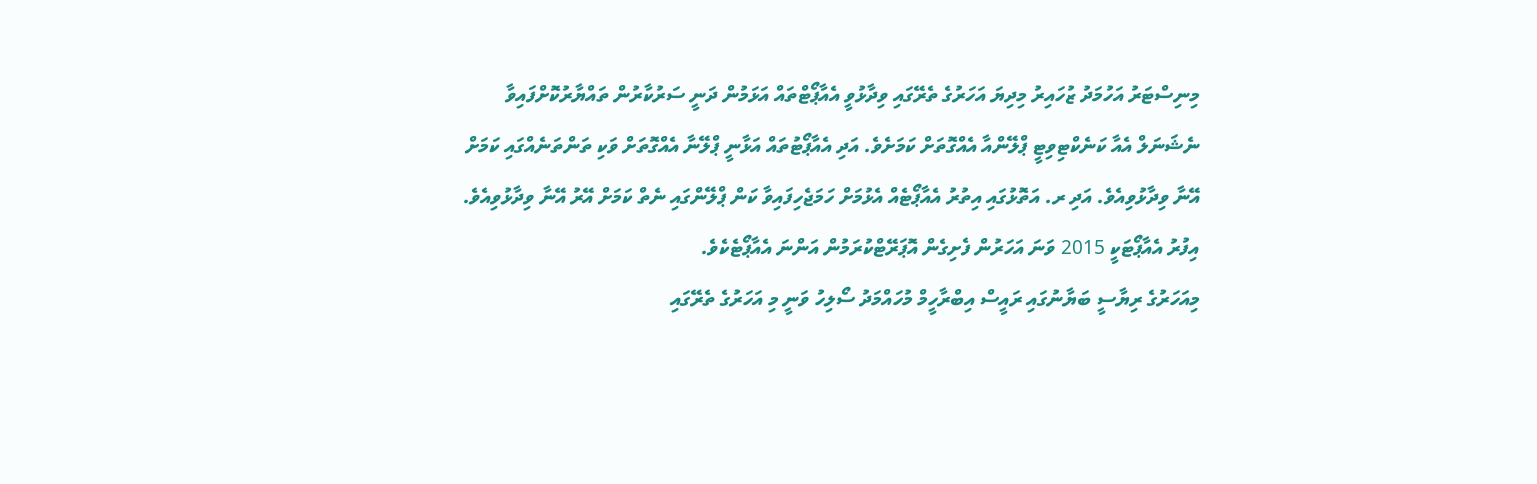މިނިސްޓަރު އަހުމަދު ޒުހައިރު މިދިޔަ އަހަރުގެ ތެރޭގައި ވިދާޅުވީ އެއާޕޯޓްތައް އަޅަމުން ދަނީ ސަރުކާރުން ތައްޔާރުކޮށްފައިވާ ނެޝަނަލް އެއާ ކަނެކްޓިވިޓީ ޕްލޭންއާ އެއްގޮތަށް ކަމަށެވެ. އަދި އެއާޕޯޓުތައް އަޅާނީ ޕްލޭނާ އެއްގޮތަށް ވަކި ތަންތަނެއްގައި ކަމަށް އޭނާ ވިދާޅުވިއެވެ. އަދި ރ. އަތޮޅުގައި އިތުރު އެއާޕޯޓެއް އެޅުމަށް ހަމަޖެހިފައިވާ ކަން ޕްލޭންގައި ނެތް ކަމަށް އޭރު އޭނާ ވިދާޅުވިއެވެ.
އިފުރު އެއާޕޯޓަކީ 2015 ވަނަ އަހަރުން ފެށިގެން އޮޕަރޭޓްކުރަމުން އަންނަ އެއާޕޯޓެކެވެ.
މިއަހަރުގެ ރިޔާސީ ބަޔާނުގައި ރައީސް އިބްރާހީމް މުހައްމަދު ސޯލިހު ވަނީ މި އަހަރުގެ ތެރޭގައި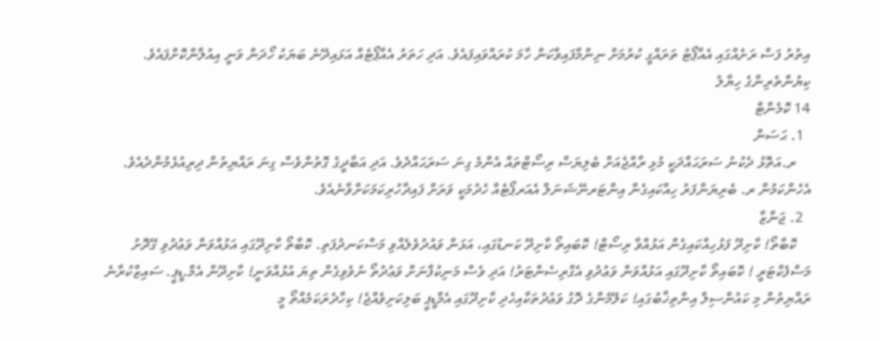އިތުރު ފަސް ރަށެއްގައި އެއާޕޯޓު ތަރައްގީ ކުރުމަށް ނިންމާފައިވާކަން ހާމަ ކުރައްވައިފައެވެ. އަދި ހަތަރު އެއާޕޯޓެއް އަޅައިދޭނެ ބަޔަކު ހޯދަން ވަނީ އިއުލާންކޮށްފައެވެ.
ކިޔުންތެރިންގެ ހިޔާލު
14 ކޮމެންޓް
  1. ޙަސަން
    ރ.އަތޮޅު ދެކުނު ސަރަޙައްދަކީ މުޅި ރާއްޖެއަށް ބެލިޔަސް ރިސޯޓްތައް އެންމެ ގިނަ ސަރަޙައްދެވެ. އަދި އަބާދީގެ ގޮތުންވެސް ގިނަ ރައްޔިތުން ދިރިއުޅެމުންދެއެވެ. އެހެންކަމުން ރ. ބެރިޔަންފަރު ހިއްކައިގެން އިންޓަރނޭޝަނަލް އެއަރޕޯޓެއް ހެދުމަކީ ވަރަށް ފައިދާހުރިކަމަކަށްވާނެއެވެ.
  2. ޖަނާޒާ
    ކޮބާތޯ! ކާށިދޫ ފަޅުހިއްކައިގެން އަޅުއްވާ ރިސޯޓް! ކޮބައިތޯ ކާށިދޫ ކަނޑުގައި، އަޅަން ވައުދުވެލެއްވި މަސްކަނދުފަތި. ކޮބާތޯ ކާށިދޫގައި އަޅުއްވަން ވަޢުދުވި ގޭދޮށު މަސްފެކްޓަރީ ! ކޮބައިތޯ ކާށިދޫގައި އަޅުއްވަން ވަޢުދުވި އެގްރިސެންޓަރު! އަދި ވެސް މަނިކުފާނަށް ވަޢުދުތޯ ނުވެވިގެން ތިޔަ އުޅުއްވަނީ! ކާށިދޫން އެމް.ޑީޕީ. ސައިޒްކުރާނެ ރައްޔިތުން މި ކައުންސިލް އިންތިޚާބުގައި! ކަލޭމެންގެ ދޮގު ވަޢުދުތަކާއިހެދި ކާށިދޫގައި އެމްޑީޕީ ބަލިކަށިވެއްޖެ! ކިހާދެރަކަމެއްތޯ މީ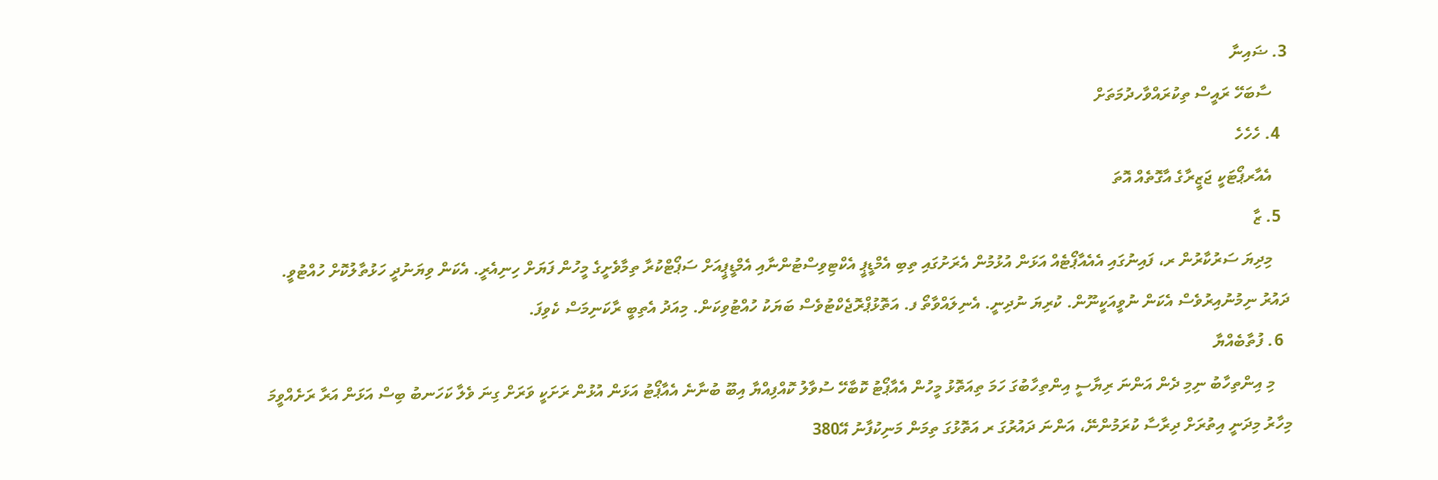3. ޟައިނާ
    ސާބަހޭ ރައީސް ތިކުރައްވާހދުމަތަށް
  4. ހެހެހެ
    އެއާރޕޯޓަކީ ޖަޒީރާގެ އާގޮތެއް އޮތަ
  5. ޒާ
    މިދިޔަ ސަރުކާރުން ރ، ފައިނުގައި އެއެއާޕޯޓެއް އަޅަން އުޅުމުން އެރަށުގައި ތިބި އެމްޑީޕީ އެކްޓިވިސްޓުންނާއި އެމްޑީޕީއަށް ސަޕޯޓްކުރާ ތިމާވެށީގެ މީހުން ފަޔަށް ހިނިއެރީ. އެކަން ވިޔަނުދީ ހަޅުތާލުކޮށް ހުއްޓުވީ. ދައުރު ނިމުނުއިރުވެސް އެކަން ނުވީއަކީނޫން. ކުރިޔަ ނުދިނީ. އެނިލައްވާތޯ ފ. އަތޮޅުޕްރޮޖެކްޓުވެސް ބަޔަކު ހުއްޓުވިކަން. މިއަދު އެތިބީ ރާކަނިމަސް ކެވިފަ.
  6. ފުތާބެއްޔާ
    މި އިންތިހާބު ނިމި ދެން އަންނަ ރިޔާސީ އިންތިހާބުގަ ހަމަ ތިއަތޮޅު މީހުން އެއާޕޯޓު ކޮބާހޭ ސުވާލު ކޮއްފިއްޔާ އިބޫ ބުނާނެ އެއާޕޯޓު އަޅަން އުޅުން ރަށަކީ ވަރަށް ގިނަ ވެލާ ކަހަނބު ބިސް އަޅަން އަރާ ރަށެއްވީމަ މިހާރު މިދަނީ އިތުރަށް ދިރާސާ ކުރަމުންނޭ، އަންނަ ދައުރުގަ ރ އަތޮޅުގަ ތިމަން މަނިކުފާނު އޭ380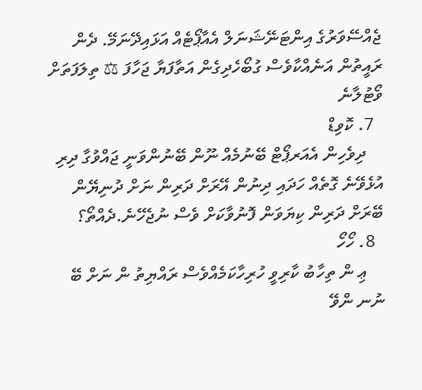ޖެއްސޭވަރުގެ އިންޓަނޭޝަނަލް އެއާޕޯޓެއް އަޅައިދޭނަމޭ. ދެން ރައީތުން އަނެއްކާވެސް ގުބޯހެދިގެން އަތާފަޔާ ޖަހާފަ ⚖ ތިލަފަތަށް ވޯޓުލާނެ
  7. ކޮވިޑް
    ދިވެހިން އެއަރޕޯޓް ބޭނުމެއް ނޫން ބޭނުންވަނީ ޖައްވުގާ ދިރި އުޅެވޭނެ ގޮތެއް ހަދައި ދިނުން އޭރަށް ދަރިން ނަށް ދުނިޔޭން ބޭރަށް ދަރިން ކިޔަވަން ފޮނުވާކަށް ވެސް ނުޖެހޭނެ.ދެއްތޯ؟
  8. ހޯހޯ
    ޢި ން ތިހާބު ކާރިވީ ހުރިހާކަމެއްވެސް ރައްޔިތު ން ނަށް ބޭ ނުނ ންވޭ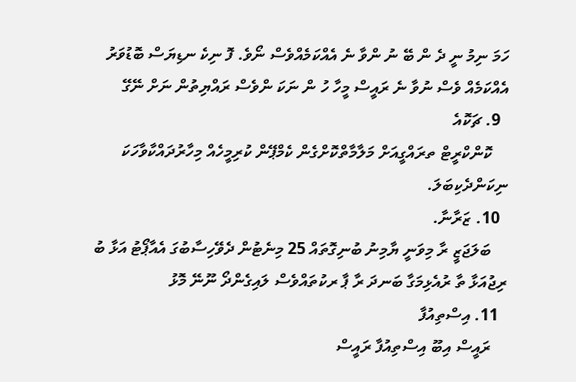ހަމަ ނިމު ނީ ދެ ން ބޭ ނު ންވާ ނެ އެއްކަމެއްވެސް ނޯވެ. ފޮ ނިކެ ނޑިޔަސް ބޮޑުވަރު އެއްކަމެއް ވެސް ނުވާ ނެ ރައީސް މީހާ ހު ން ނަކަ ންވެސް ރައްޔިތުން ނަށް ނޭގޭ
  9. ޗަކޮއެ
    ކޮންކްރީޓް ތރައްގީއަށް މަލާމާތްކޮށްގެން ކެމްޕޭން ކުރިމީހެއް މިހާރުދައްކާވާހަކަ ނިކަންދެކިބަލަ.
  10. ޒަރާނާ.
    ބަލަޖަޒީ ރާ މިވަނީ ޔާމިނު ބުނިގޮތައް 25 މިނެޓުން ދެވޭހިސާބުގަ އެއާޕޯޓު އަޅާ ބު ރިޖުއަޅާ ތާ ރުއެޅިމަގާ ބަނދަ ރާ ޕާ ރކުތައްވެސް ލައިގެންދޯ ނޫނޭ މޮޅު
  11. އިސްތިއުފާ
    ރައީސް އިބޫ އިސްތިއުފާ ރައީސް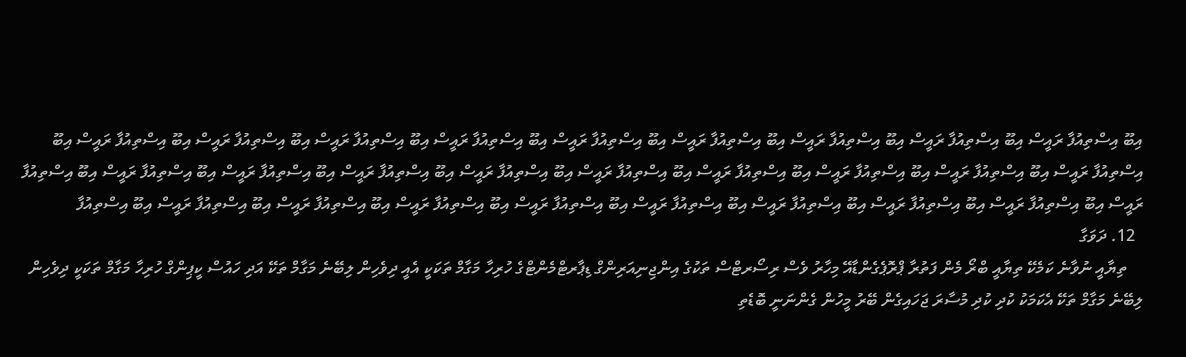އިބޫ އިސްތިއުފާ ރައީސް އިބޫ އިސްތިއުފާ ރައީސް އިބޫ އިސްތިއުފާ ރައީސް އިބޫ އިސްތިއުފާ ރައީސް އިބޫ އިސްތިއުފާ ރައީސް އިބޫ އިސްތިއުފާ ރައީސް އިބޫ އިސްތިއުފާ ރައީސް އިބޫ އިސްތިއުފާ ރައީސް އިބޫ އިސްތިއުފާ ރައީސް އިބޫ އިސްތިއުފާ ރައީސް އިބޫ އިސްތިއުފާ ރައީސް އިބޫ އިސްތިއުފާ ރައީސް އިބޫ އިސްތިއުފާ ރައީސް އިބޫ އިސްތިއުފާ ރައީސް އިބޫ އިސްތިއުފާ ރައީސް އިބޫ އިސްތިއުފާ ރައީސް އިބޫ އިސްތިއުފާ ރައީސް އިބޫ އިސްތިއުފާ ރައީސް އިބޫ އިސްތިއުފާ ރައީސް އިބޫ އިސްތިއުފާ ރައީސް އިބޫ އިސްތިއުފާ ރައީސް އިބޫ އިސްތިއުފާ ރައީސް އިބޫ އިސްތިއުފާ ރައީސް އިބޫ އިސްތިއުފާ ރައީސް އިބޫ އިސްތިއުފާ ރައީސް އިބޫ އިސްތިއުފާ ރައީސް އިބޫ އިސްތިއުފާ ރައީސް އިބޫ އިސްތިއުފާ
  12. ދަވަގާ
    ތިޔާއީ ނުވާނެ ކަމެކޭ ތިޔާއީ ބްރޯ މެން ފަތުރާ ޕްރޮޕެގެންޑާއޭ މިހާރު ވެސް ރިސޯރޓްސް ތަކުގެ އިންޖިނިއަރިންގް ޑިޕާރޓްމެންޓްގެ ހުރިހާ މަގާމް ތަކަކީ އެއީ ދިވެހިން ލިބޭނެ މަގާމް ތަކޭ އަދި ހައުސް ކީޕިންގް ހުރިހާ މަގާމް ތަކަކީ ދިވެހިން ލިބޭނެ މަގާމް ތަކޭ އެކަމަކު ކުދި ކުދި މުސާރަ ޖަހައިގެން ބޭރު މީހުން ގެންނަނީ ބޮޑެތި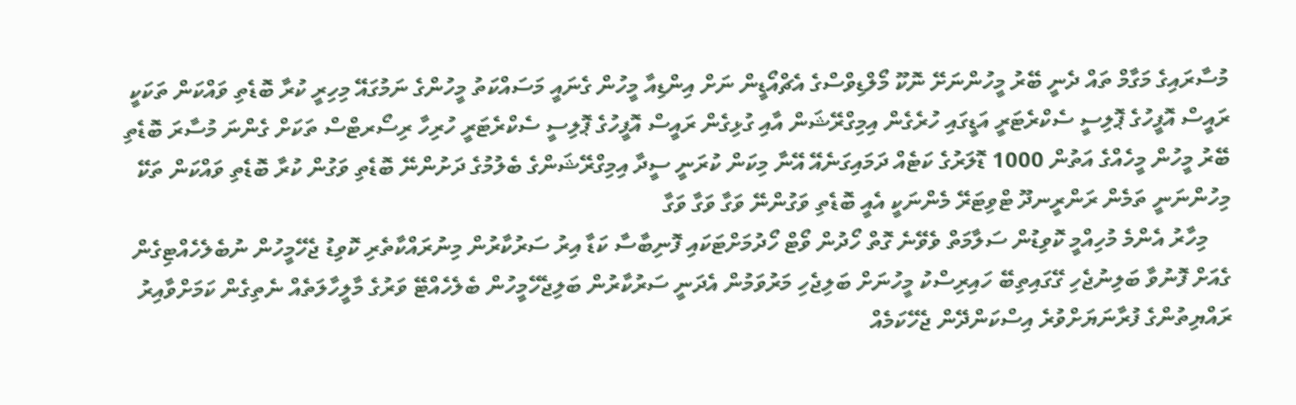މުސާރައިގެ މަގާމް ތައް ދެނީ ބޭރު މީހުންނަށޭ ނޮކޫ މޯލްޑިވްސްގެ އެޗްއޯޑީން ނަށް އިންޑިއާ މީހުން ގެނައީ މަސައްކަތު މީހުންގެ ނަމުގައޭ މިހިރީ ކުރާ ބޮޑެތި ވައްކަން ތަކަކީ ރައީސް އޮފީހުގެ ޕޮލިސީ ސެކްރެޓަރީ އަޑީގައި ހުރެގެން އިމިގްރޭޝަން އާއި ގުޅިގެން ރައީސް އޮފީހުގެ ޕޮލިސީ ސެކްރެޓަރީ ހުރިހާ ރިސޯރޓްސް ތަކަށް ގެންނަ މުސާރަ ބޮޑެތި ބޭރު މީހުން މީހެއްގެ އަތުން 1000 ޑޮލަރުގެ ކަޓެއް ދަމައިގަނެއޭ އޭނާ މިކަން ކުރަނީ ސީދާ އިމިގްރޭޝަންގެ ބެލުމުގެ ދަށުންނޭ ބޮޑެތި ވަގުން ކުރާ ބޮޑެތި ވައްކަން ތަކޭ މިހުންނަނީ ތަމެން ރަންރީނދޫ ޓްވިޓަރޭ މެންނަކީ އެއީ ބޮޑެތި ވަގުންނޭ ވަގާ ވަގާ ވަގާ
    މިހާރު އެންމެ މުހިއްމީ ކޮވިޑުން ސަލާމަތް ވެވޭނެ ގޮތް ހޯދުން ވޯޓް ހޯދުމަށްޓަކައި ފޮނިބާސާ ކަޑާ އިރު ސަރުކާރުން މިނުރައްކާތެރި ކޮވިޑު ޖެހޭމީހުން ނުބެލެހެއްޓިގެން ގެއަށް ފޮނުވާ ބަލިނުޖެހި ގޭގައިތިބޭ ހައިރިސްކު މީހުނަށް ބަލިޖެހި މަރުވަމުން އެދަނީ ސަރުކާރުން ބަލިޖެހޭމީހުން ބެލެހެއްޓޭ ވަރުގެ މާލީހާލަތެއް ނެތިގެން ކަމަށްވާއިރު ރައްޔިތުންގެ ފުރާނަޔަށްވުރެ އިސްކަންދޭން ޖެހޭކަމެއް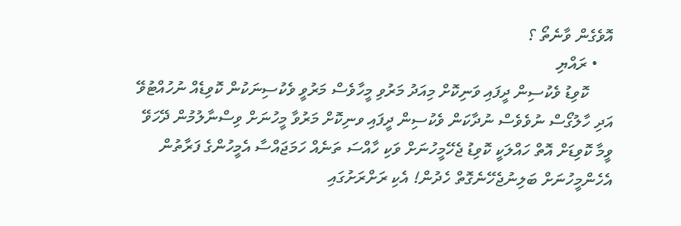އޮވެގެން ވާނެތޯ ؟
    • ރައްޔި
      ކޮވިޑު ވެކުސިން ދީފައި ވަނިކޮށް މިއަދު މަރުވި މީހާވެސް މަރުވީ ވެކުސިނަކުން ކޮވިޑެއް ނުހުއްޓުވޭ އަދި ހާލުގޯސް ނުވެވެސް ނުދާކަން ވެކުސިން ދީފައި ވނިކޮށް މަރުވާ މީހުނަށް ވިސްނާލުމުން ދޭހަވޭ ވީމާ ކޮވިޑަށް އޮތް ހައްލަކީ ކޮވިޑު ޖެހޭމީހުނަށް ވަކި ހާއްސަ ތަނެއް ހަމަޖައްސާ އެމީހުންގެ ފަރާތުން އެހެންމީހުނަށް ބަލިނުޖެހޭނެގޮތް ހެދުން! އެކި ރަށްރަށުގައި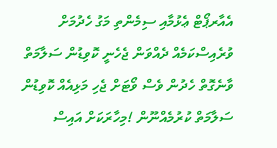އެއާރޕޯޓް ޢެޅުމާއި ސިމެންތި މަގު ހެދުމަށް ވުރެއިސްކަމެއް ދެއްވަން ޖެހެނީ ކޮވިޑުން ސަލާމަތް ވާނެގޮތް ހެދުން ވެސް ވޯޓަށް ޖެހި މަޅިއެއް ކޮވިޑުން ސަލާމަތް ކުރުމެއްނޫން !މިހާރަކަށް އައިސް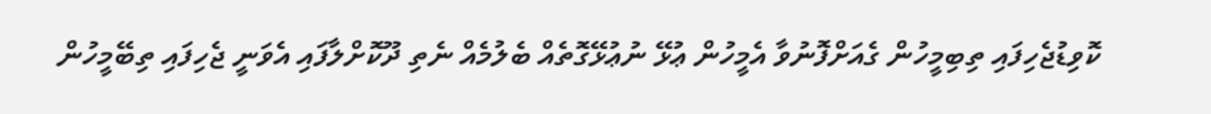ކޮވިޑުޖެހިފައި ތިބިމީހުން ގެއަށްފޮނުވާ އެމީހުން ޢުޅޭ ނުޢުޅޭގޮތެއް ބެލުމެއް ނެތި ދޫކޮށްލާފައި އެވަނީ ޖެހިފައި ތިބޭމީހުން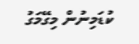ކުޑަމިނުން މިގޭމަގު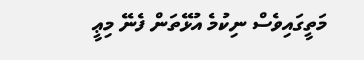މަތީގައިވެސް ނިކުމެ އުޅޭތަން ފެނޭ މިޢީ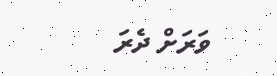ވަރަށް ދެރަ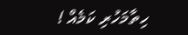ހިތާމަހުރި ކަމެއް !